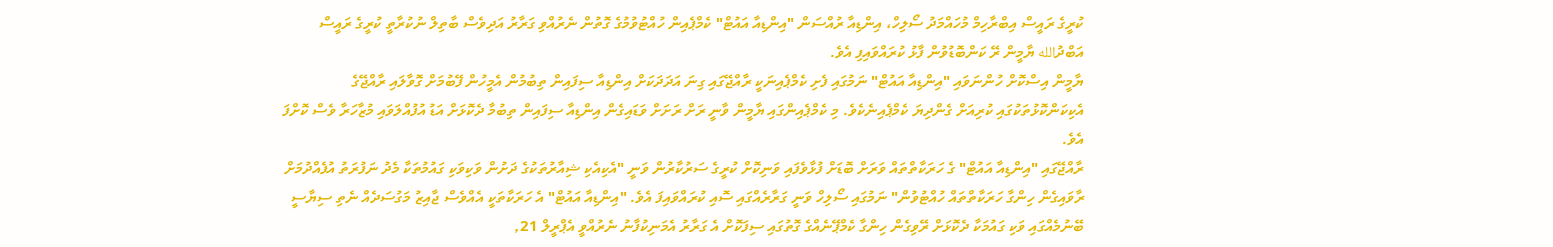ކުރީގެ ރައީސް އިބްރާހިމް މުހައްމަދު ސޯލިހް، އިންޑިއާ ރުއްސަން "އިންޑިއާ އައުޓް" ކެމްޕެއިން ހުއްޓުވުމުގެ ގޮތުން ނެރުއްވި ގަރާރު އަދިވެސް ބާތިލް ނުކުރާތީ ކުރީގެ ރައީސް އަބްދުالله ޔާމީން ރޭ ކަންބޮޑުވުން ފާޅު ކުރައްވައިފި އެވެ.
ޔާމީން އިސްކޮށް ހުންނަވައި "އިންޑިއާ އައުޓް" ނަމުގައި ފެށި ކެމްޕެއިނަކީ ރާއްޖޭގައި ގިނަ އަދަދަކަށް އިންޑިއާ ސިފައިން ތިބުމުން އެމީހުން ފޭބުމަށް ގޮވާލައި ރާއްޖޭގެ އެކިކަންކޮޅުތަކުގައި ކުރިއަށް ގެންދިޔަ ކެމްޕެއިނެކެވެ. މި ކެމްޕެއިންގައި ޔާމީން ވާނީ ރަށް ރަށަށް ވަޑައިގެން އިންޑިއާ ސިފައިން ތިބުމާ ދެކޮޅަށް އަޑު އުފުއްލަވައި މުޒާހަރާ ވެސް ކޮށްފަ އެވެ.
ރާއްޖޭގައި "އިންޑިއާ އައުޓް" ގެ ހަރަކާތްތައް ވަރަށް ބޮޑަށް ފުޅާވެފައި ވަނިކޮށް ކުރީގެ ސަރުކާރުން ވަނީ "އެކިއެކި ޝިއާރުތަކުގެ ދަށުން ވަކިވަކި ގައުމުތަކާ މެދު ނަފުރަތު އުފެއްދުމަށް ރާވައިގެން ހިންގާ ހަރަކާތްތައް ހުއްޓުވުން" ނަމުގައި ސޯލިހް ވަނީ ގަރާރެއްގައި ސޮއި ކުރައްވައިފަ އެވެ. "އިންޑިއާ އައުޓް" އެ ހަރަކާތަކީ އެއްވެސް ޖާއިޒު މަގުސަދެއް ނެތި ސިޔާސީ ބޭނުމެއްގައި ވަކި ގައުމަކާ ދެކޮޅަށް ރޭވިގެން ހިންގާ ކެމްޕޭނެއްގެ ގޮތުގައި ސިފަކޮށް އެ ގަރާރު އެމަނިކުފާނު ނެރުއްވީ އެޕްރީލް 21,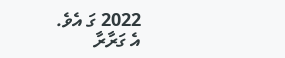2022 ގަ އެވެ.
އެ ގަރާރާ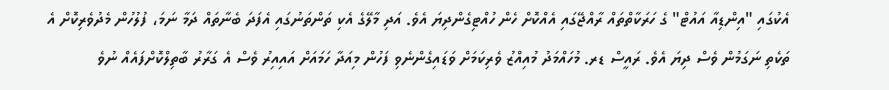އެކުގައި "އިންޑިއާ އައުޓް" ގެ ހަރަކާތްތައް ރާއްޖޭގައި އެއްކޮށް ހެން ހުއްޓިގެންދިޔަ އެވެ. އަދި މާލޭގެ އެކި ތަންތަނުގައި އެފަދަ ބެނާތައް ދަމާ ނަމަ، ފުލުހުން މެދުވެރިކޮށް އެ ތަކެތި ނަގަމުން ވެސް ދިޔަ އެވެ. ރައީސް ޑރ. މުހައްމަދު މުއިއްޒު ވެރިކަމަށް ވަޑައިގެންނެވި ފަހުން މިއަދާ ހަމައަށް އައިއިރު ވެސް އެ ގަރާރު ބާތިލްކޮށްފައެއް ނުވެ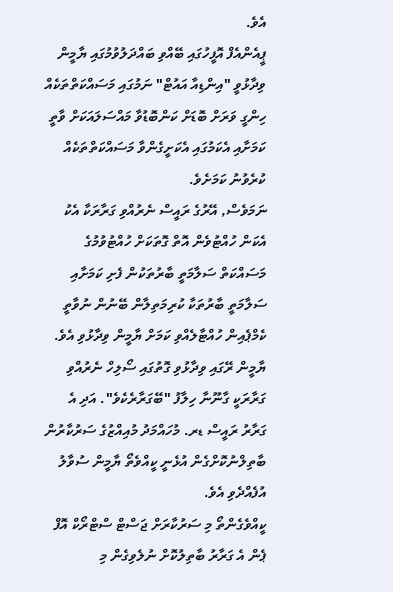އެވެ.
ޕީއެންއެފް އޮފީހުގައި ބޭއްވި ބައްދަލުވުމުގައި ޔާމީން ވިދާޅުވީ "އިންޑިއާ އައުޓް" ނަމުގައި މަސައްކަތްތަކެއް ހިންގީ ވަރަށް ބޮޑަށް ކަންބޮޑުވާ މައްސަލައަކަށް ވާތީ ކަމަށާއި އެކަމުގައި އެކަށީގެންވާ މަސައްކަތްތަކެއް ކުރެވުނު ކަމަށެވެ.
ނަމަވެސް, އޭރުގެ ރައީސް ނެރުއްވި ގަރާރަކާ އެކު އެކަން ހުއްޓުވެން އޮތް ގޮތަކަށް ހުއްޓުވުމުގެ މަސައްކަތް ސަލާމަތީ ބާރުތަކުން ފެށި ކަމަށާއި ސަލާމަތީ ބާރުތަކާ ކުރިމަތިލާން ބޭނުން ނުވާތީ ކެމްޕެއިން ހުއްޓާލެއްވި ކަމަށް ޔާމީން ވިދާޅުވި އެވެ.
ޔާމީން ރޭގައި ވިދާޅުވި ގޮތުގައި ސޯލިހް ނެރުއްވި ގަރާރަކީ ގާނޫނާ ހިލާފު "ބޭގަރާރެކެވެ". އަދި އެ ގަރާރު ރައީސް ޑރ. މުހައްމަދު މުއިއްޒުގެ ސަރުކާރުން ބާތިލްނުކޮށްގެން އުޅެނީ ކީއްވެތޯ ޔާމީން ސުވާލު އުފެއްދެވި އެވެ.
ކީއްވެގެންތޯ މި ސަރުކާރަށް ޖަސްޓް ސްޓްރޯކް އޮފް ޕެން އެ ގަރާރު ބާތިލުކޮށް ނުލެވިގެން މި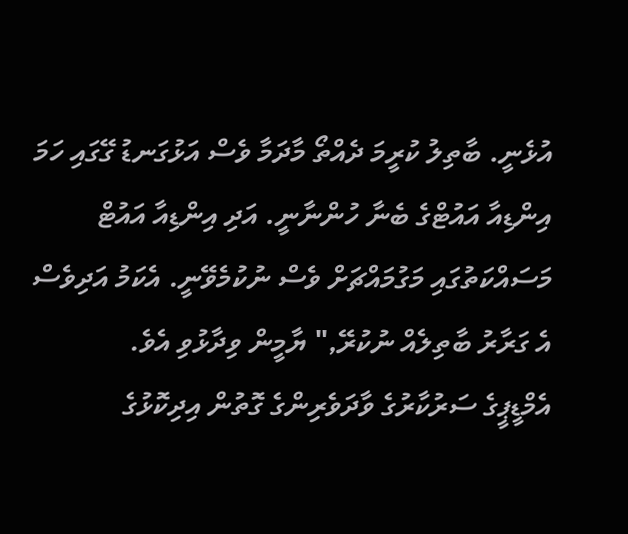އުޅެނީ. ބާތިލު ކުރީމަ ދެއްތޯ މާދަމާ ވެސް އަޅުގަނޑު ގޭގައި ހަމަ އިންޑިއާ އައުޓްގެ ބެނާ ހުންނާނީ. އަދި އިންޑިއާ އައުޓް މަސައްކަތުގައި މަގުމައްޗަށް ވެސް ނުކުމެވޭނީ. އެކަމު އަދިވެސް އެ ގަރާރު ބާތިލެއް ނުކުރޭ," ޔާމީން ވިދާޅުވި އެވެ.
އެމްޑީޕީގެ ސަރުކާރުގެ ވާދަވެރިންގެ ގޮތުން އިދިކޮޅުގެ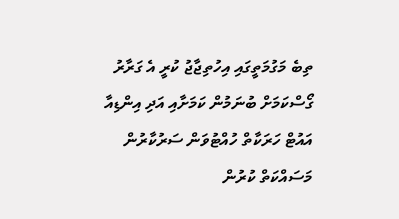ތިބެ މަގުމަތީގައި އިހުތިޖާޖު ކުރީ އެ ގަރާރު ގޯސްކަމަށް ބުނަމުން ކަމަށާއި އަދި އިންޑިއާ އައުޓް ހަރަކާތް ހުއްޓުވަން ސަރުކާރުން މަސައްކަތް ކުރުން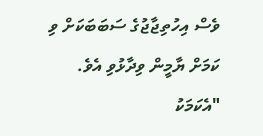ވެސް އިހުތިޖާޖުގެ ސަބަބަކަށް ވި ކަމަށް ޔާމީން ވިދާޅުވި އެވެ.
"އެކަމަކު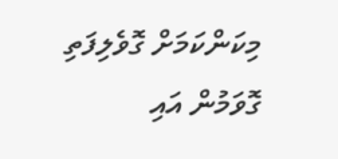މިކަންކަމަށް ގޮވެލިފަތި ގޮވަމުން އައި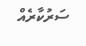ސަރުކާރެއް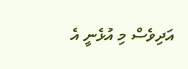އަދިވެސް މި އުޅެނީ އެ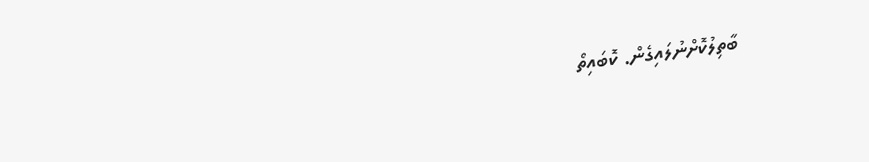ބާތިލުކޮށްނުލައިގެން. ކޮބައިތޯ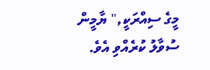މީގެ ސިއްރަކީ," ޔާމީން ސުވާލު ކުރެއްވި އެވެ.